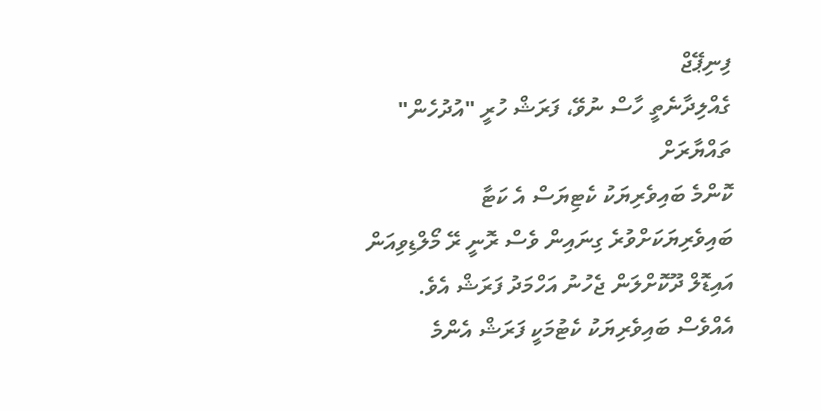ފިނިޕޭޖް
ގެއްލިދާނެތީ ހާސް ނުވޭ، ފަރަޝް ހުރީ "އުދުހެން" ތައްޔާރަށް
ކޮންމެ ބައިވެރިޔަކު ކެޓިޔަސް އެ ކަޓާ ބައިވެރިޔަކަށްވުރެ ގިނައިން ވެސް ރޮނީ ރޭ މޯލްޑިވިއަން އައިޑޮލް ދޫކޮށްލަން ޖެހުނު އަހްމަދު ފަރަޝް އެވެ. އެއްވެސް ބައިވެރިޔަކު ކެޓުމަކީ ފަރަޝް އެންމެ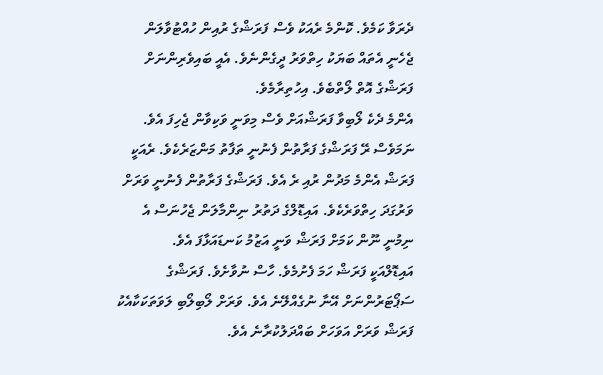ދެރަވާ ކަމެވެ. ކޮންމެ ރެއަކު ވެސް ފަރަޝްގެ ރުއިން ހުއްޓުވާލަން ޖެހެނީ އެތައް ބަޔަކު ހިތްވަރު ދީގެންނެވެ. އެއީ ބައިވެރިންނަށް ފަރަޝްގެ އޮތް ލޯތްބެވެ. އިހުތިރާމެވެ.
އެންމެ ދެކެ ލޯބިވާ ފަރަޝްއަށް ވެސް މިވަނީ ވަކިވާން ޖެހިފަ އެވެ. ނަމަވެސް ރޭ ފަރަޝްގެ ފަރާތުން ފެނުނީ ތަފާތު މަންޒަރެކެވެ. ރެއަކީ ފަރަޝް އެންމެ މަދުން ރުއި ރެ އެވެ. ފަރަޝްގެ ފަރާތުން ފެނުނީ ވަރަށް ވަރުގަދަ ހިތްވަރެކެވެ. އައިޑޮލްގެ ދަތުރު ނިންމާލަން ޖެހުނަސް އެ ނިމުނީ ނޫން ކަމަށް ފަރަޝް ވަނީ އަޒުމު ކަނޑައަޅާފަ އެވެ.
އައިޑޮލްއަކީ ފަރަޝް ހަމަ ފެށުމެވެ. ހާސް ނުވާށެވެ. ފަރަޝްގެ ސަޕޯޓަރުންނަށް އޭނާ ނުގެއްލޭނެ އެވެ. ވަރަށް ލޯބިލޯބި ލަވަތަކަކާއެކު ފަރަޝް ވަރަށް އަވަހަށް ބައްދަލުކުރާނެ އެވެ.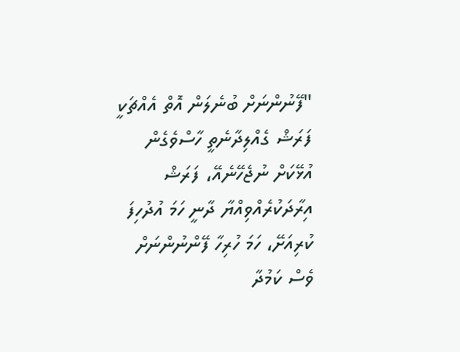"ފޭނުންނަށް ބުނެލަން އޮތް އެއްޗަކީ ފަރަޝް ގެއްލިދާނެތީ ހާސްވެގެން އުޅޭކަށް ނުޖެހޭނެއޭ، ފަރަޝް އިރާދަކުރެއްވިއްޔާ ދާނީ ހަމަ އުދުހިފަ ކުރިއަށޭ، ހަމަ ހުރިހާ ފޭންނުންނަށް ވެސް ކަމުދާ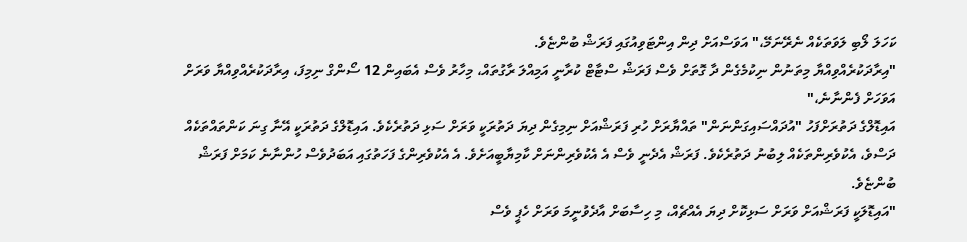ކަހަލަ ލޯބި ލަވަތަކެއް ނެރޭނަމޭ،" އަވަސްއަށް ދިން އިންޓަވިއުގައި ފަރަޝް ބުންޏެވެ.
"އިރާދަކުރެއްވިއްޔާ މިތަނުން ނިކުމެގެން ދާ ގޮތަށް ވެސް ފަރަޝް ސްޓާޓް ކުރާނީ އަމިއްލަ ރާގުތައް، މިހާރު ވެސް އެބައިން 12 ސޯންގް ނިމިފަ، އިރާދަކުރެއްވިއްޔާ ވަރަށް އަވަހަށް ފެންނާނެ،"
އައިޑޮލްގެ ދަތުރަށްފަހު "އުދައްސައިގަންނަން" ތައްޔާރަށް ހުރި ފަރަޝްއަށް ނިމިގެން ދިޔަ ދަތުރަކީ ވަރަށް ސަޅި ދަތުރެކެވެ. އައިޑޮލްގެ ދަތުރަކީ އޭނާ ގިނަ ކަންތައްތަކެއް ދަސްވެ، އެކުވެރިންތަކެއް ލިބުނު ދަތުރެކެވެ. ފަރަޝް އެދެނީ ވެސް އެ އެކުވެރިންނަށް ކާމިޔާބީއަށެވެ. އެ އެކުވެރިންގެ ފަހަތުގައި އަބަދުވެސް ހުންނާނެ ކަމަށް ފަރަޝް ބުންޏެވެ.
"އައިޑޮލަކީ ފަރަޝްއަށް ވަރަށް ސަޅިކޮށް ދިޔަ އެއްޗެއް، މި ހިސާބަށް އާދެވުނީމަ ވަރަށް ހެޕީ ވެސް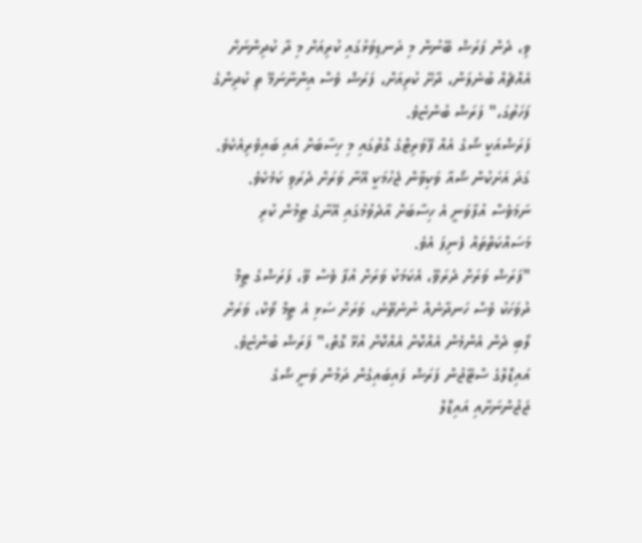ވި، ދެން ފަރަޝް ބޭނުން މި ދަނޑިވަޅުގައި ކުރިއަށް މި ދާ ކުދިންނަށް އެއްޗެއް ބުނެލަން، ދާށޭ ކުރިއަށް، ފަރަޝް ވެސް އިންނާނަމޭ ތި ކުދިންގެ ފަހަތުގަ،" ފަރަޝް ބުންޏެވެ.
ފަރަޝްއަކީ ޝޯގެ އެއް ފޭވަރިޓްގެ ގޮތުގައި މި ހިސާބަށް އައި ބައިވެރިއެކެވެ. ގަދަ އަށަކުން ޝޯއާ ވަކިވާން ޖެހުމަކީ އޭނާ ވަރަށް ދެރަވި ކަމެކެވެ. ނަމަވެސް އުފާވަނީ އެ ހިސާބަށް އާދެވުމުގައި އޭނާގެ ޓީމުން ކުރި މަސައްކަތްތައް ފެނިފަ އެވެ.
"ފަރަޝް ވަރަށް ދެރަވޭ، އެކަމަކު ވަރަށް އުފާ ވެސް ވޭ، ފަރަޝްގެ ޓީމް ދުވަހަކު ވެސް ހަނދާނެއް ނުނެތޭނެ، ވަރަށް ސަޅި އެ ޓީމް ވޯކް، ވަރަށް ލޯބި ދެން އެންމެން އެއްކޮށް އެއްކޮށް އުޅޭ ގޮތް،" ފަރަޝް ބުންޏެވެ.
އައިޑޮލްގެ ސްޓޭޖުން ފަރަޝް ފައިބައިގެން ދަމުން ވަނީ ޝޯގެ ޖަޖުންނަށާއި އައިޑޮލް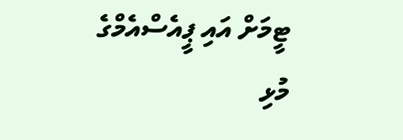ޓީމަށް އައި ޕީއެސްއެމްގެ މުޅި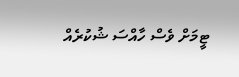ޓީމަށް ވެސް ހާއްސަ ޝުކުރެއް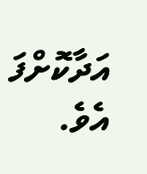އަދާކޮށްފަ އެވެ.